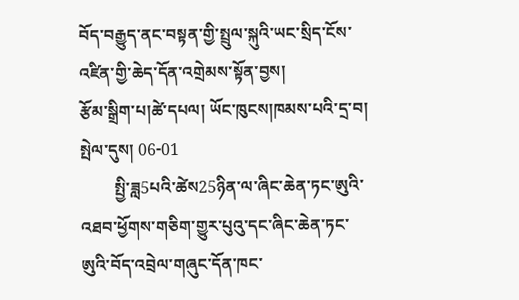བོད་བརྒྱུད་ནང་བསྟན་གྱི་སྤྲུལ་སྐུའི་ཡང་སྲིད་ངོས་འཛིན་གྱི་ཆེད་དོན་འགྲེམས་སྟོན་བྱས།
རྩོམ་སྒྲིག་པ།ཚེ་དཔལ། ཡོང་ཁུངས།ཁམས་པའི་དྲ་བ། སྤེལ་དུས། 06-01
        སྤྱི་ཟླ5པའི་ཚེས25ཉིན་ལ་ཞིང་ཆེན་ཏང་ཨུའི་འཐབ་ཕྱོགས་གཅིག་གྱུར་པུའུ་དང་ཞིང་ཆེན་ཏང་ཨུའི་བོད་འབྲེལ་གཞུང་དོན་ཁང་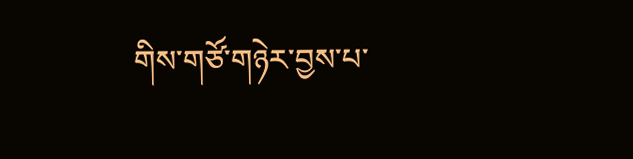གིས་གཙོ་གཉེར་བྱས་པ་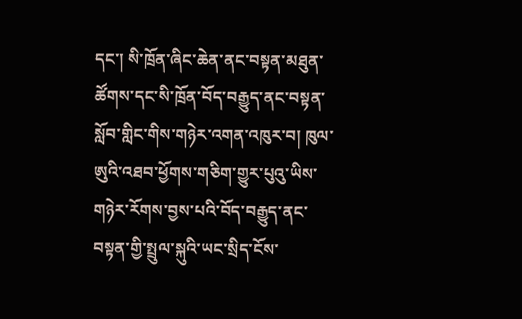དང་། སི་ཁྲོན་ཞིང་ཆེན་ནང་བསྟན་མཐུན་ཚོགས་དང་སི་ཁྲོན་བོད་བརྒྱུད་ནང་བསྟན་སློབ་གླིང་གིས་གཉེར་འགན་འཁུར་བ། ཁུལ་ཨུའི་འཐབ་ཕྱོགས་གཅིག་གྱུར་པུའུ་ཡིས་གཉེར་རོགས་བྱས་པའི་བོད་བརྒྱུད་ནང་བསྟན་གྱི་སྤྲུལ་སྐུའི་ཡང་སྲིད་ངོས་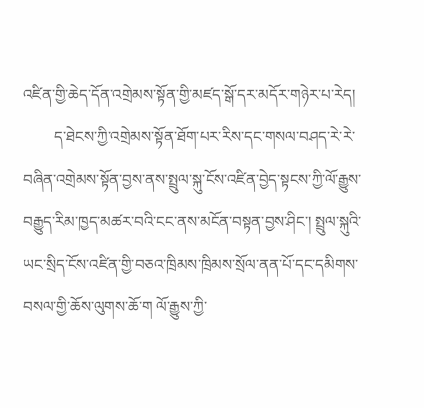འཛིན་གྱི་ཆེད་དོན་འགྲེམས་སྟོན་གྱི་མཛད་སྒོ་དར་མདོར་གཉེར་པ་རེད།
        ད་ཐེངས་ཀྱི་འགྲེམས་སྟོན་ཐོག་པར་རིས་དང་གསལ་བཤད་རེ་རེ་བཞིན་འགྲེམས་སྟོན་བྱས་ནས་སྤྲུལ་སྐུ་ངོས་འཛིན་བྱེད་སྟངས་ཀྱི་ལོ་རྒྱུས་བརྒྱུད་རིམ་ཁྱད་མཚར་བའི་ངང་ནས་མངོན་བསྟན་བྱས་ཤིང་། སྤྲུལ་སྐུའི་ཡང་སྲིད་ངོས་འཛིན་གྱི་བཅའ་ཁྲིམས་ཁྲིམས་སྲོལ་ནན་པོ་དང་དམིགས་བསལ་གྱི་ཆོས་ལུགས་ཆོ་ག ལོ་རྒྱུས་ཀྱི་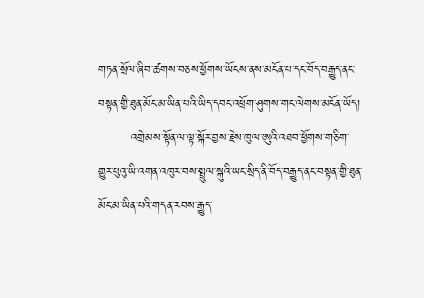གཏན་སྲོལ་ཞིབ་ཚགས་བཅས་ཕྱོགས་ཡོངས་ནས་མངོན་པ་དང་བོད་བརྒྱུད་ནང་བསྟན་གྱི་ཐུན་མོང་མ་ཡིན་པའི་ཡིད་དབང་འཕྲོག་ཤུགས་གང་ལེགས་མངོན་ཡོད།
        འགྲེམས་སྟོན་ལ་ལྟ་སྐོར་བྱས་རྗེས་ཁུལ་ཨུའི་འཐབ་ཕྱོགས་གཅིག་གྱུར་པུའུ་ཡི་འགན་འཁུར་བས་སྤྲུལ་སྐུའི་ཡང་སྲིད་ནི་བོད་བརྒྱུད་ནང་བསྟན་གྱི་ཐུན་མོང་མ་ཡིན་པའི་གདན་རབས་རྒྱུད་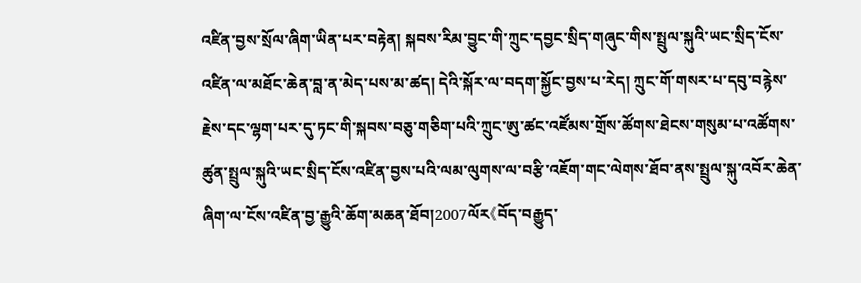འཛིན་བྱས་སྲོལ་ཞིག་ཡིན་པར་བརྟེན། སྐབས་རིམ་བྱུང་གི་ཀྲུང་དབྱང་སྲིད་གཞུང་གིས་སྤྲུལ་སྐུའི་ཡང་སྲིད་ངོས་འཛིན་ལ་མཐོང་ཆེན་བླ་ན་མེད་པས་མ་ཚད། དེའི་སྐོར་ལ་བདག་སྐྱོང་བྱས་པ་རེད། ཀྲུང་གོ་གསར་པ་དབུ་བརྙེས་རྗེས་དང་ལྷག་པར་དུ་ཏང་གི་སྐབས་བཅུ་གཅིག་པའི་ཀྲུང་ཨུ་ཚང་འཛོམས་གྲོས་ཚོགས་ཐེངས་གསུམ་པ་འཚོགས་ཚུན་སྤྲུལ་སྐུའི་ཡང་སྲིད་ངོས་འཛིན་བྱས་པའི་ལམ་ལུགས་ལ་བརྩི་འཇོག་གང་ལེགས་ཐོབ་ནས་སྤྲུལ་སྐུ་འབོར་ཆེན་ཞིག་ལ་ངོས་འཛིན་བྱ་རྒྱུའི་ཆོག་མཆན་ཐོབ།2007ལོར《བོད་བརྒྱུད་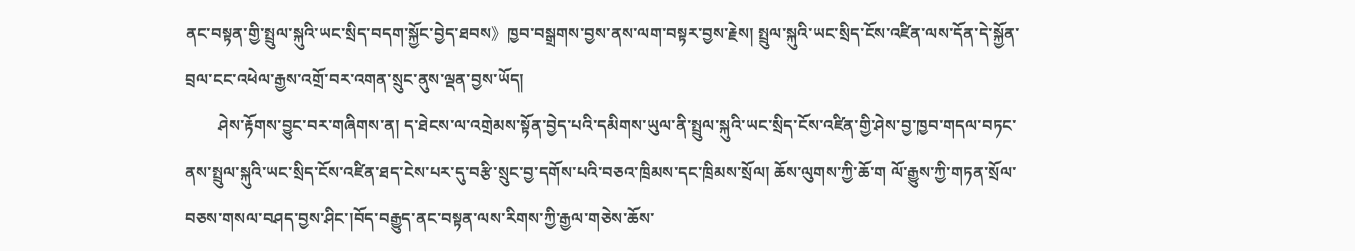ནང་བསྟན་གྱི་སྤྲུལ་སྐུའི་ཡང་སྲིད་བདག་སྐྱོང་བྱེད་ཐབས》ཁྱབ་བསྒྲགས་བྱས་ནས་ལག་བསྟར་བྱས་རྗེས། སྤྲུལ་སྐུའི་ཡང་སྲིད་ངོས་འཛིན་ལས་དོན་དེ་སྐྱོན་བྲལ་ངང་འཕེལ་རྒྱས་འགྲོ་བར་འགན་སྲུང་ནུས་ལྡན་བྱས་ཡོད།
        ཤེས་རྟོགས་བྱུང་བར་གཞིགས་ན། ད་ཐེངས་ལ་འགྲེམས་སྟོན་བྱེད་པའི་དམིགས་ཡུལ་ནི་སྤྲུལ་སྐུའི་ཡང་སྲིད་ངོས་འཛིན་གྱི་ཤེས་བྱ་ཁྱབ་གདལ་བཏང་ནས་སྤྲུལ་སྐུའི་ཡང་སྲིད་ངོས་འཛིན་ཐད་ངེས་པར་དུ་བརྩི་སྲུང་བྱ་དགོས་པའི་བཅའ་ཁྲིམས་དང་ཁྲིམས་སྲོལ། ཆོས་ལུགས་ཀྱི་ཆོ་ག ལོ་རྒྱུས་ཀྱི་གཏན་སྲོལ་བཅས་གསལ་བཤད་བྱས་ཤིང་།བོད་བརྒྱུད་ནང་བསྟན་ལས་རིགས་ཀྱི་རྒྱལ་གཅེས་ཆོས་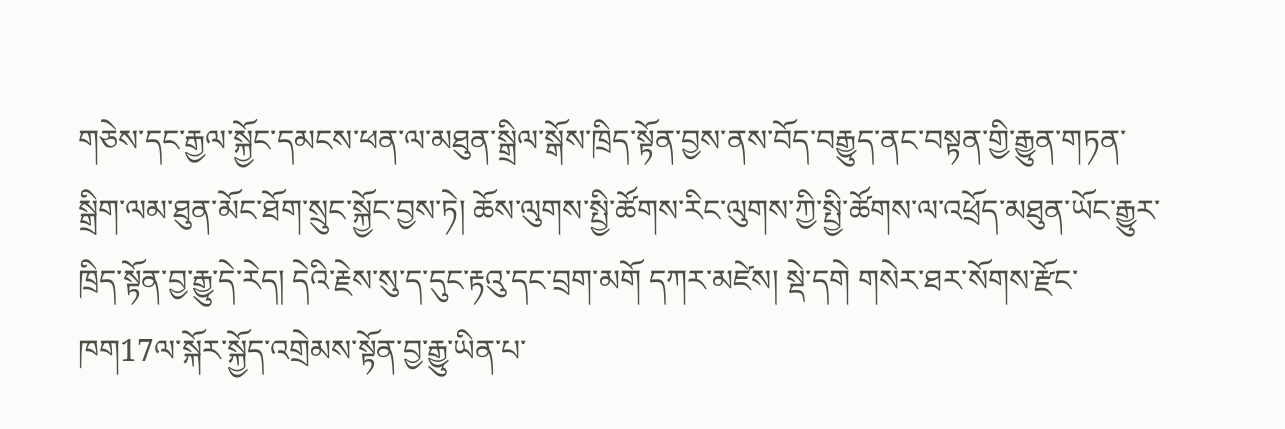གཅེས་དང་རྒྱལ་སྐྱོང་དམངས་ཕན་ལ་མཐུན་སྒྲིལ་སྒོས་ཁྲིད་སྟོན་བྱས་ནས་བོད་བརྒྱུད་ནང་བསྟན་གྱི་རྒྱུན་གཏན་སྒྲིག་ལམ་ཐུན་མོང་ཐོག་སྲུང་སྐྱོང་བྱས་ཏེ། ཆོས་ལུགས་སྤྱི་ཚོགས་རིང་ལུགས་ཀྱི་སྤྱི་ཚོགས་ལ་འཕྲོད་མཐུན་ཡོང་རྒྱུར་ཁྲིད་སྟོན་བྱ་རྒྱུ་དེ་རེད། དེའི་རྗེས་སུ་ད་དུང་རྟའུ་དང་བྲག་མགོ དཀར་མཛེས། སྡེ་དགེ གསེར་ཐར་སོགས་རྫོང་ཁག17ལ་སྐོར་སྐྱོད་འགྲེམས་སྟོན་བྱ་རྒྱུ་ཡིན་པ་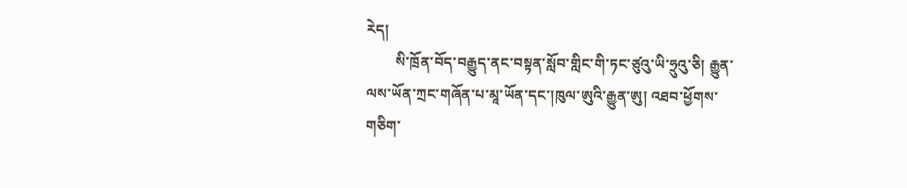རེད།
        སི་ཁྲོན་བོད་བརྒྱུད་ནང་བསྟན་སློབ་གླིང་གི་ཏང་ཙུའུ་ཡི་ཧྲུའུ་ཅི། རྒྱུན་ལས་ཡོན་ཀྲང་གཞོན་པ་མཱ་ཡོན་དང་།ཁུལ་ཨུའི་རྒྱུན་ཨུ། འཐབ་ཕྱོགས་གཅིག་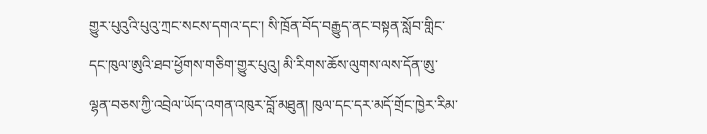གྱུར་པུའུའི་པུའུ་ཀྲང་སངས་དགའ་དང་། སི་ཁྲོན་བོད་བརྒྱུད་ནང་བསྟན་སློབ་གླིང་དང་ཁུལ་ཨུའི་ཐབ་ཕྱོགས་གཅིག་གྱུར་པུའུ། མི་རིགས་ཆོས་ལུགས་ལས་དོན་ཨུ་ལྷན་བཅས་ཀྱི་འབྲེལ་ཡོད་འགན་འཁུར་བློ་མཐུན། ཁུལ་དང་དར་མདོ་གྲོང་ཁྱེར་རིམ་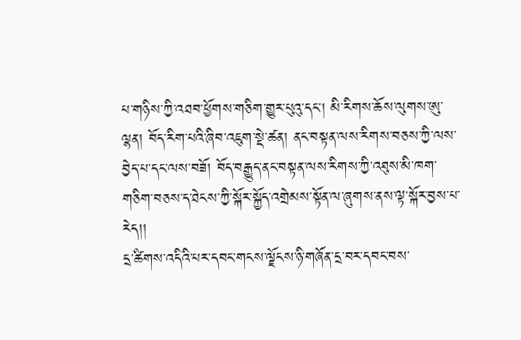པ་གཉིས་ཀྱི་འཐབ་ཕྱོགས་གཅིག་གྱུར་པུའུ་དང་། མི་རིགས་ཆོས་ལུགས་ཨུ་ལྷན། བོད་རིག་པའི་ཞིབ་འཇུག་སྡེ་ཚན། ནང་བསྟན་ལས་རིགས་བཅས་ཀྱི་ལས་བྱེད་པ་དང་ལས་བཟོ། བོད་བརྒྱུད་ནང་བསྟན་ལས་རིགས་ཀྱི་འཐུས་མི་ཁག་གཅིག་བཅས་ད་ཐེངས་ཀྱི་སྐོར་སྐྱོད་འགྲེམས་སྟོན་ལ་ཞུགས་ནས་ལྟ་སྐོར་བྱས་པ་རེད།།
དྲ་ཚིགས་འདིའི་པར་དབང་གངས་ལྗོངས་ཉི་གཞོན་དྲ་བར་དབང་བས་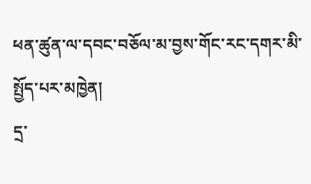ཕན་ཚུན་ལ་དབང་བཅོལ་མ་བྱས་གོང་རང་དགར་མི་སྤྱོད་པར་མཁྱེན།
དྲ་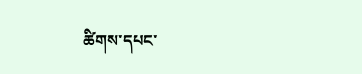ཚིགས་དཔང་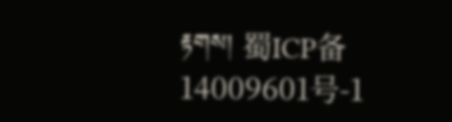རྟགས། 蜀ICP备14009601号-1